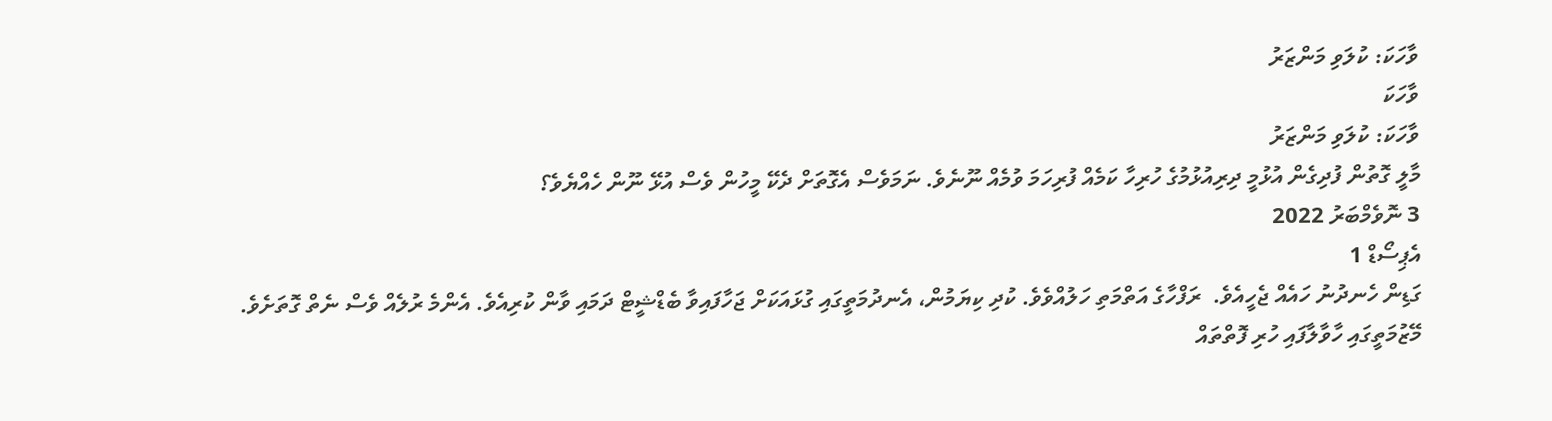ވާހަކަ: ކުލަވި މަންޒަރު
ވާހަކަ
ވާހަކަ: ކުލަވި މަންޒަރު
މާލީ ގޮތުން ފުދިގެން އުޅުމީ ދިރިއުޅުމުގެ ހުރިހާ ކަމެއް ފުރިހަމަ ވުމެއް ނޫނެވެ. ނަމަވެސް އެގޮތަށް ދެކޭ މީހުން ވެސް އުޅޭ ނޫން ހެއްޔެވެ؟
3 ނޮވެމްބަރު 2022
އެޕިސޯޑް 1
ގަޑިން ހެނދުނު ހައެއް ޖެހީއެވެ.  ރަފްހާގެ އަތްމަތި ހަލުއްވެވެ. ކުދި ކިޔަމުން، އެނދުމަތީގައި ގުޅައަކަށް ޖަހާފައިވާ ބެޑްޝީޓް ދަމައި ވާން ކުރިއެވެ. އެންމެ ރުލެއް ވެސް ނެތް ގޮތަށެވެ. މޭޒުމަތީގައި ހާވާލާފައި ހުރި ފޮތްތައް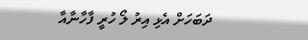ދަބަހަށް އެޅި އިރު ލޯ ހުރީ ފާހާނާއާ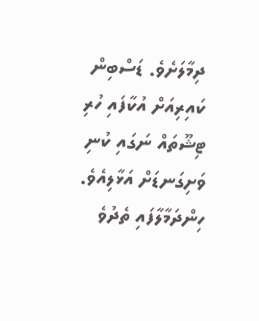ދިމާލަށެވެ. ޑަސްބިން ކައިރިއަށް އުކާފައި ހުރި ޓިޝޫތައް ނަގައި ކުނި ވަށިގަނޑަށް އަޅާލިއެވެ. ހިންދަމާލާފައި ތެދުވެ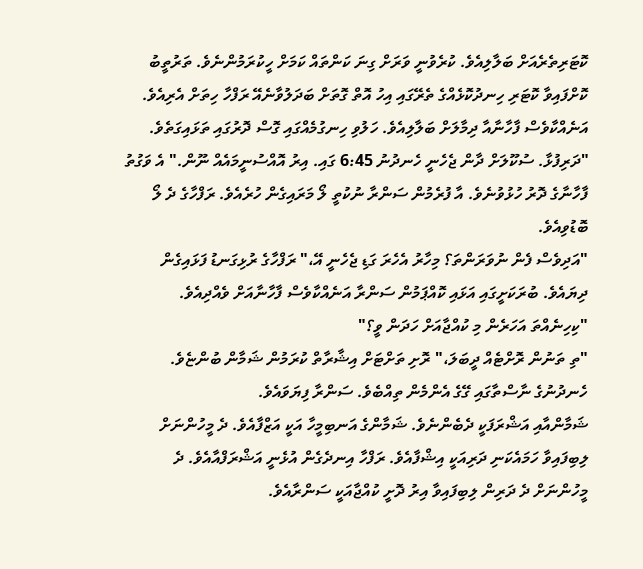ކޮޓަރިތެރެއަށް ބަލާލިއެވެ. ކުރެވުނީ ވަރަށް ގިނަ ކަންތައް ކަމަށް ހީކުރަމުންނެވެ. ތަރުތީބު ކޮށްފައިވާ ކޮޓަރި ހިނދުކޮޅެއްގެ ތެރޭގައި އިހު އޮތް ގޮތަށް ބަދަލުވާނެއޭ ރަފްހާ ހިތަށް އެރިއެވެ. އަނެއްކާވެސް ފާހާނާއާ ދިމާލަށް ބަލާލިއެވެ. ހަލުވި ހިނގުމެއްގައި ގޮސް ދޮރުގައި ތަޅައިގަތެވެ.
"ދަރިފުޅާ. ސުކޫލަށް ދާން ޖެހެނީ ހެނދުނު 6:45 ގައި. އިރު އޮއްސުނީމައެއް ނޫން." އެ ވަގުތު ފާހާނާގެ ދޮރު ހުޅުވުނެވެ. އާ ފުރެމުން ސަންރާ ނުކުތީ ލޯ މަރައިގެން ހުރެއެވެ. ރަފްހާގެ ދެ ލޯ ބޮޑުވިއެވެ.
"އަދިވެސް ފެން ނުވަރަންތަ؟ މިހާރު އެހެރަ ގަޑި ޖެހެނީ އޭ،" ރަފްހާގެ ރުޅިގަނޑު ފަޅައިގެން ދިޔައެވެ. ބުރަކަށީގައި އަޅައި ކޮއްޕަމުން ސަންރާ އަނެއްކާވެސް ފާހާނާއަށް ވެއްދިއެވެ. "ކިހިނެއްތަ އަހަރެން މި ކުއްޖާއަށް ހަދަން ވީ؟"
"ތި ތަނުން ރޮށްޓެއް ދީބަލަ،" ރޮށި ތަށްޓަށް އިޝާރާތް ކުރަމުން ޝަމާން ބުންޏެވެ. ހެނދުނުގެ ނާސްތާގައި ގޭގެ އެންމެން ތިއްބެވެ. ސަންރާ ފިޔަވައެވެ.
ޝަމާންއާއި އަޝްރަފަކީ ދެބެންނެވެ. ޝަމާންގެ އަނބިމީހާ އަކީ އަޒްފާއެވެ. ދެ މީހުންނަށް ލިބިފައިވާ ހަމައެކަނި ދަރިއަކީ އިޝްފާއެވެ. ރަފްހާ އިނދެގެން އުޅެނީ އަޝްރަފްއާއެވެ. ދެ މީހުންނަށް ދެ ދަރިން ލިބިފައިވާ އިރު ދޮށީ ކުއްޖާއަކީ ސަންރާއެވެ.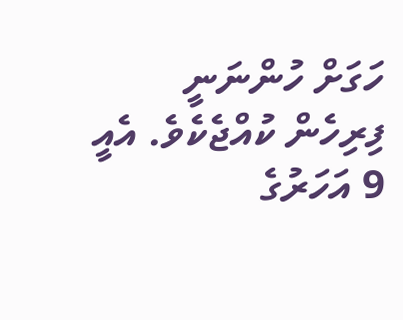ހަގަށް ހުންނަނީ ފިރިހެން ކުއްޖެކެވެ. އެއީ 9 އަހަރުގެ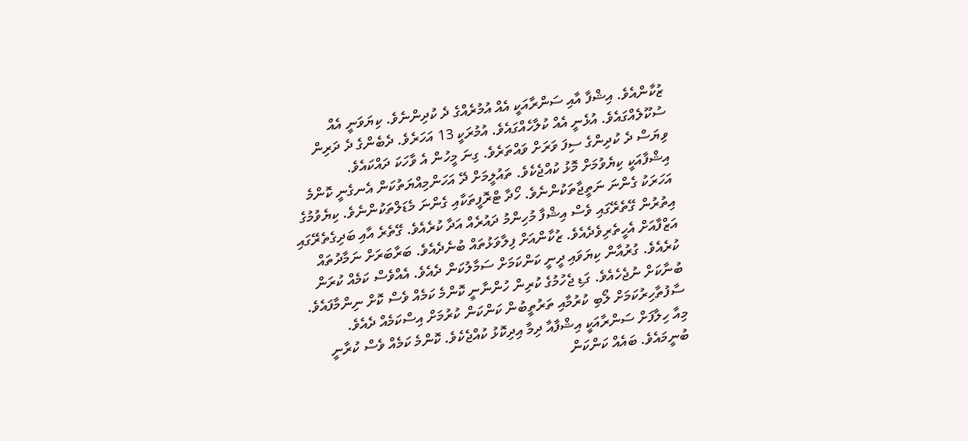ޒުކާންއެވެ. އިޝްފާ އާއި ސަންރާއަކީ އެއް އުމުރެއްގެ ދެ ކުދިންނެވެ. ކިޔަވަނީ އެއް ސުކޫލެއްގައެވެ. އުޅެނީ އެއް ކުލާހެއްގައެވެ. އުމުރަކީ 13 އަހަރެވެ. ދެބެންގެ ދެ ދަރިން ވިޔަސް ދެ ކުދިންގެ ސިފަ ވަރަށް ވައްތަރެވެ. ގިނަ މީހުން އެ ވާހަކަ ދައްކައެވެ.
އިޝްފާއަކީ ކިޔެވުމަށް މޮޅު ކުއްޖެކެވެ. ތައުލީމަށް ދޭ އަހަންމިއްޔަތުކަން އެނގެނީ ކޮންމެ އަހަރަކު ގެންނަ ނަތީޖާތަކުންނެވެ. ހޯދާ ޓްރޮފީތަކާއި ގެންނަ މެޑަލްތަކުންނެވެ. ކިޔެވުމުގެ އިތުރުން ގޭތެރޭގައި ވެސް އިޝްފާ މުހިންމު ދައުރެއް އަދާ ކުރެއެވެ. ގޭތެރެ އާއި ބަދިގެތެރޭގައި އަޒްފާއަށް އެހީތެރިވެދެއެވެ. ޒުކާންއަށް ފިލާވަޅުތައް ބުނެދެއެވެ. ބަރާބަރަށް ނަމާދުތައް ކުރެއެވެ. ގުރުއާން ކިޔަވައި ދީނީ ކަންކަމަށް ސަމާލުކަން ދެއެވެ. އެއްވެސް ކަމެއް ކުރަން ބުނާކަށް ނުޖެހެއެވެ. ގަޑި ޖެހުމުގެ ކުރިން ހުންނާނީ ކޮންމެ ކަމެއް ވެސް ކޮށް ނިންމާފައެވެ. ސާފުތާހިރުކަމަށް ލޯބި ކުރުމާއި ތަރުތީބުން ކަންކަން ކުރުމަށް އިސްކަމެއް ދެއެވެ.
މިއާ ހިލާފަށް ސަންރާއަކީ އިޝްފާއާ ދިމާ އިދިކޮޅު ކުއްޖެކެވެ. ކޮންމެ ކަމެއް ވެސް ކުރާނީ ބުނީމައެވެ. ބައެއް ކަންކަން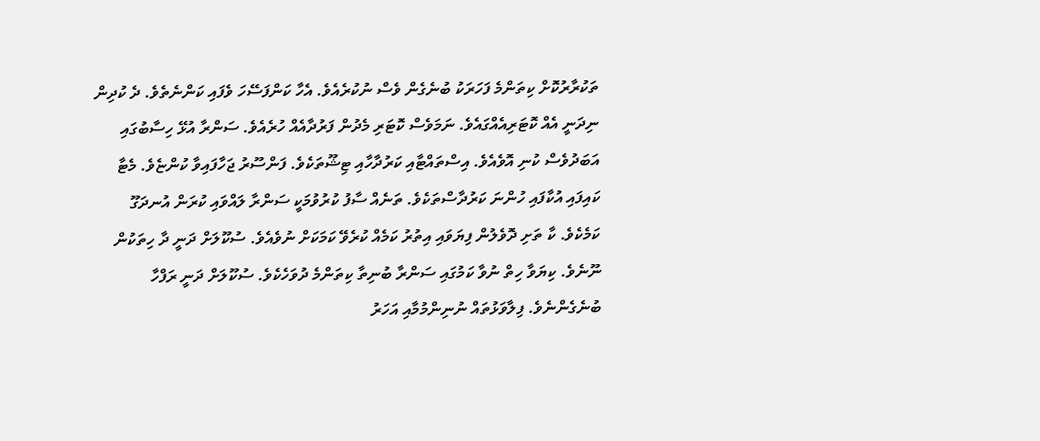ތަކުރާރުކޮށް ކިތަންމެ ފަހަރަކު ބުނެގެން ވެސް ނުކުރެއެވެ. އެހާ ކަންފަސޭހަ ވެފައި ކަންނެތެވެ. ދެ ކުދިން ނިދަނީ އެއް ކޮޓަރިއެއްގައެވެ. ނަމަވެސް ކޮޓަރި މެދުން ފަރުދާއެއް ހުރެއެވެ. ސަންރާ އުޅޭ ހިސާބުގައި އަބަދުވެސް ކުނި އޮވެއެވެ. އިސްތައްޓާއި ކަރުދާހާއި ޓިޝޫތަކެވެ. ފަންސޫރު ޖަހާފައިވާ ކުންޏެވެ. މެޓާ ކައިފައި އުކާފައި ހުންނަ ކަރުދާސްތަކެވެ. ތަނެއް ސާފު ކުރުވުމަކީ ސަންރާ ލައްވައި ކުރަން އުނދަގޫ ކަމެކެވެ. ކާ ތަށި ދޮވެލުން ފިޔަވައި އިތުރު ކަމެއް ކުރެވޭ ކަމަކަށް ނުވެއެވެ. ސުކޫލަށް ދަނީ ދާ ހިތަކުން ނޫނެވެ. ކިޔަވާ ހިތް ނުވާ ކަމުގައި ސަންރާ ބުނިތާ ކިތަންމެ ދުވަހެކެވެ. ސުކޫލަށް ދަނީ ރަފްހާ ބުނެގެންނެވެ. ފިލާވަޅުތައް ނުނިންމުމާއި އަހަރު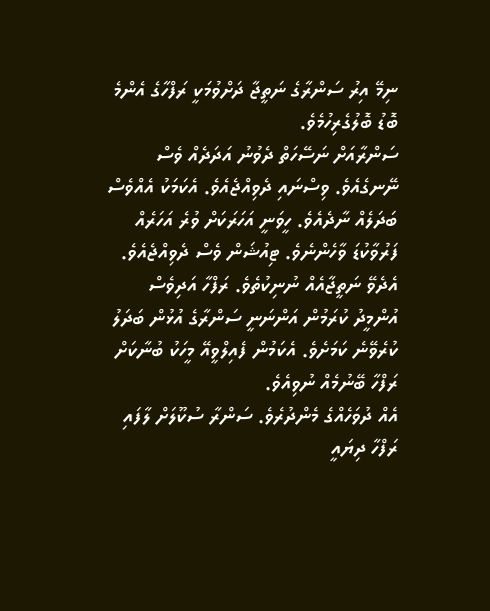ނިމޭ އިރު ސަންރާގެ ނަތީޖާ ދަށްވުމަކީ ރަފްހާގެ އެންމެ ބޮޑު ބޮލުގެރިހުމެވެ.
ސަންރާއަށް ނަސޭހަތް ދެވުނު އަދަދެއް ވެސް ނޭނގެއެވެ. ވިސްނައި ދެވިއްޖެއެވެ. އެކަމަކު އެއްވެސް ބަދަލެއް ނާދެއެވެ. ހީވަނީ އަހަރަކަށް ވުރެ އަހަރެއް ފަރުވާކުޑަ ވާހެންނެވެ. ޓިއުޝަން ވެސް ދެވިއްޖެއެވެ. އެދެވޭ ނަތީޖާއެއް ނުނިކުތެވެ. ރަފްހާ އަދިވެސް އުންމީދު ކުރަމުން އަންނަނީ ސަންރާގެ އުޅުން ބަދަލު ކުރެވޭނެ ކަމަށެވެ. އެކަމުން ފެއިލްވީއޭ މީހަކު ބުނާކަށް ރަފްހާ ބޭނުމެއް ނުވިއެވެ.
އެއް ދުވަހެއްގެ މެންދުރެވެ. ސަންރާ ސުކޫލަށް ލާފައި ރަފްހާ ދިޔައީ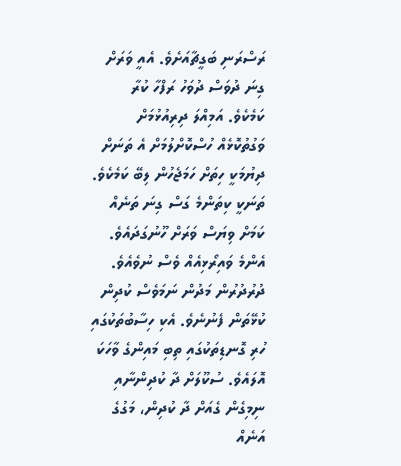ރަސްރަނި ބަގީޗާއަށެވެ. އެއީ ވަރަށް ގިނަ ދުވަސް ދުވަހު ރަފްހާ ކުރާ ކަމެކެވެ. އަމިއްލަ ދިރިއުޅުމަށް ވަގުތުކޮޅެއް ހުސްކޮށްލުމަށް އެ ތަނަށް ދިޔުމަކީ ހިތަށް ހަމަޖެހުން ލިބޭ ކަމެކެވެ. ތަނަކީ ކިތަންމެ ގަސް ގިނަ ތަނެއް ކަމަށް ވިޔަސް ވަރަށް ހޫނުގަދައެވެ. އެންމެ ވައިރޯޅިއެއް ވެސް ނުވެއެވެ. ދުރުދުރުން މަދުން ނަމަވެސް ކުދިން ކުޅޭތަން ފެނުނެވެ. އެކި ހިސާބުތަކުގައި ހުރި ގޮނޑިތަކުގައި ތިބި މައިންގެ ވާހަކަ އޮލައެވެ. ސުކޫލަށް ދާ ކުދިންނާއި ނިމިގެން ގެއަށް ދާ ކުދިން، މަގުގެ އަނެއް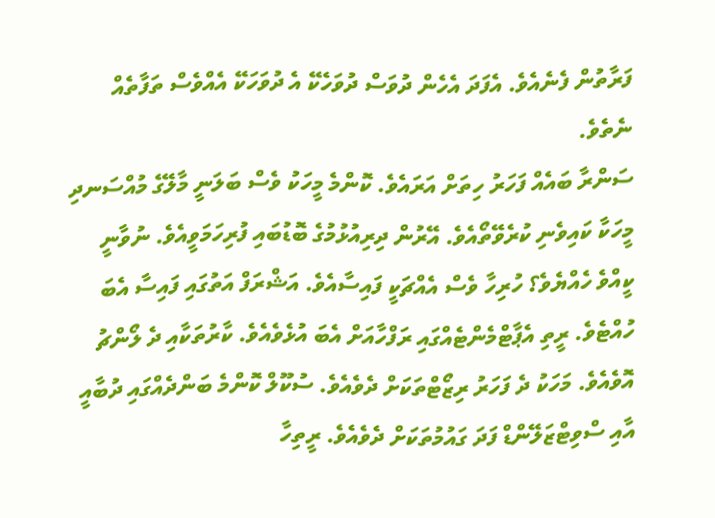ފަރާތުން ފެނެއެވެ. އެފަދަ އެހެން ދުވަސް ދުވަހެކޭ އެ ދުވަހަކޭ އެއްވެސް ތަފާތެއް ނެތެވެ.
ސަންރާ ބައެއް ފަހަރު ހިތަށް އަރައެވެ. ކޮންމެ މީހަކު ވެސް ބަލަނީ މާލޭގެ މުއްސަނދި މީހަކާ ކައިވެނި ކުރެވޭތޯއެވެ. އޭރުން ދިރިއުޅުމުގެ ބޮޑުބައި ފުރިހަމަވީއެވެ. ނުވާނީ ކީއްވެ ހެއްޔެވެ؟ ހުރިހާ ވެސް އެއްޗަކީ ފައިސާއެވެ. އަޝްރަފް އަތުގައި ފައިސާ އެބަ ހުއްޓެވެ. ރީތި އެޕާޓްމެންޓެއްގައި ރަފްހާއަށް އެބަ އުޅެވެއެވެ. ކާރުތަކާއި ދެ ލޯންޗު އޮވެއެވެ. މަހަކު ދެ ފަހަރު ރިޒޯޓްތަކަށް ދެވެއެވެ. ސުކޫލް ކޮންމެ ބަންދެއްގައި ދުބާއީ އާއި ސްވިޓްޒަލޭންޑް ފަދަ ގައުމުތަކަށް ދެވެއެވެ. ރީތިހާ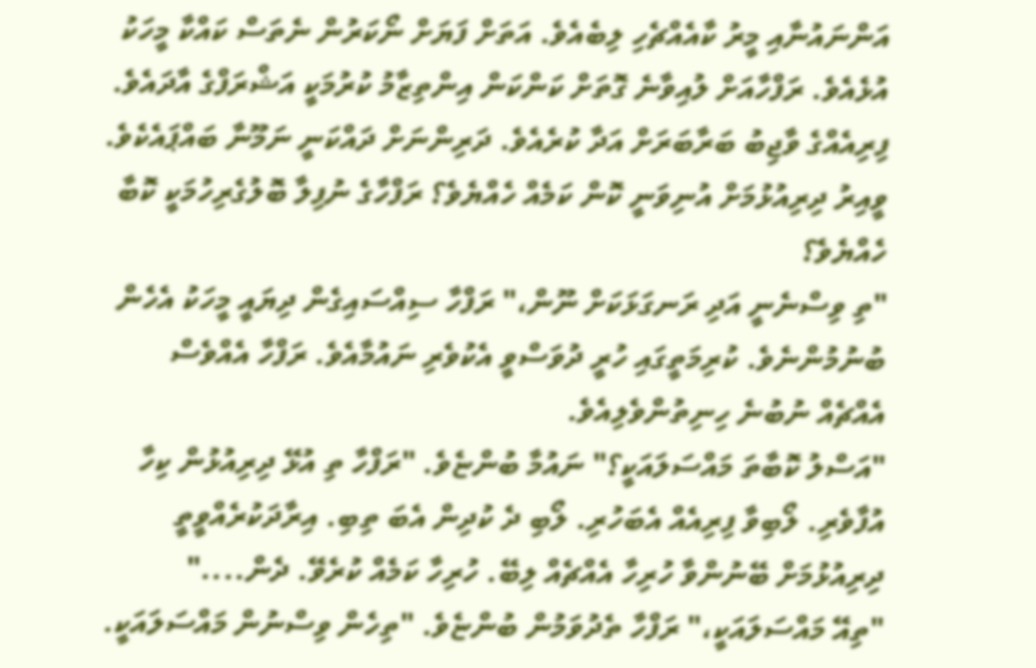އަންނައުނާއި މީރު ކާއެއްޗެހި ލިބެއެވެ. އަތަށް ފަޔަށް ނޯކަރުން ނެތަސް ކައްކާ މީހަކު އުޅެއެވެ. ރަފްހާއަށް ލުއިވާނެ ގޮތަށް ކަންކަން އިންތިޒާމު ކުރުމަކީ އަޝްރަފްގެ އާދައެވެ. ފިރިއެއްގެ ވާޖިބު ބަރާބަރަށް އަދާ ކުރެއެވެ. ދަރިންނަށް ދައްކަނީ ނަމޫނާ ބައްޕައެކެވެ. ވީއިރު ދިރިއުޅުމަށް އުނިވަނީ ކޮން ކަމެއް ހެއްޔެވެ؟ ރަފްހާގެ ނުފިލާ ބޮލުގެރިހުމަކީ ކޮބާ ހެއްޔެވެ؟
"ތި ވިސްނެނީ އަދި ރަނގަޅަކަށް ނޫން،" ރަފްހާ ސިއްސައިގެން ދިޔައީ މީހަކު އެހެން ބުނުމުންނެވެ. ކުރިމަތީގައި ހުރީ ދުވަސްވީ އެކުވެރި ނައުމާއެވެ. ރަފްހާ އެއްވެސް އެއްޗެއް ނުބުނެ ހިނިތުންވެލިއެވެ.
"އަސްލު ކޮބާތަ މައްސަލައަކީ؟" ނައުމާ ބުންޏެވެ. "ރަފްހާ ތި އުޅޭ ދިރިއުޅުން ކިހާ އުފާވެރި. ލޯބިވާ ފިރިއެއް އެބަހުރި. ލޯބި ދެ ކުދިން އެބަ ތިބި. އިރާދަކުރެއްވީތީ ދިރިއުޅުމަށް ބޭނުންވާ ހުރިހާ އެއްޗެއް ލިބޭ. ހުރިހާ ކަމެއް ކުރެވޭ. ދެން...."
"ތިއޭ މައްސަލައަކީ،" ރަފްހާ ތެދުވަމުން ބުންޏެވެ. "ތިހެން ވިސްނުން މައްސަލައަކީ.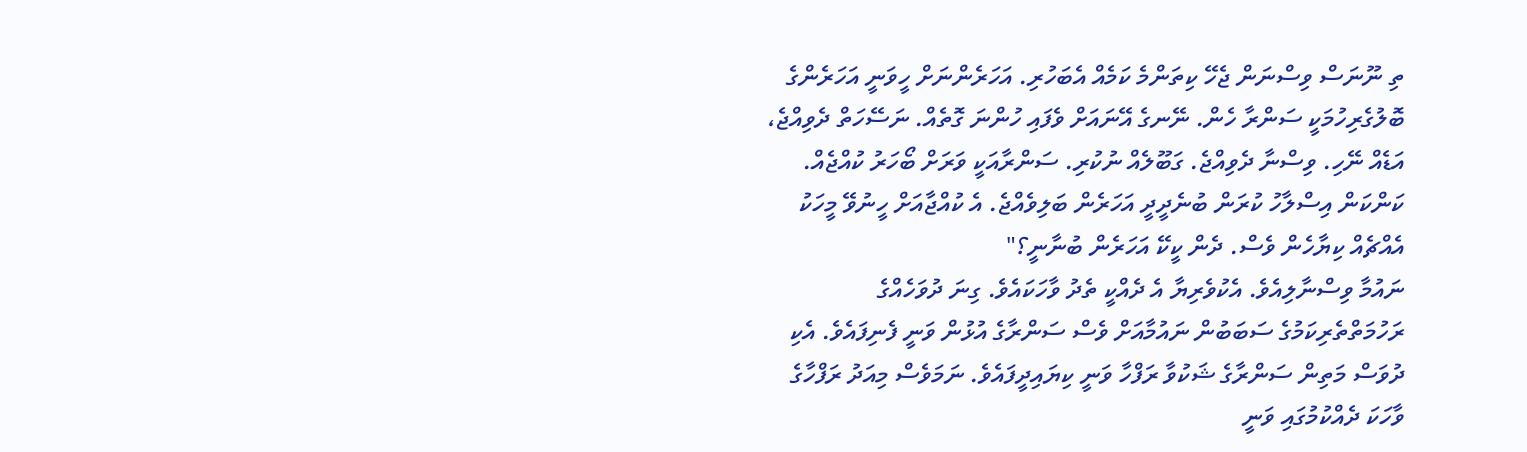ތި ނޫނަސް ވިސްނަން ޖެހޭ ކިތަންމެ ކަމެއް އެބަހުރި. އަހަރެންނަށް ހީވަނީ އަހަރެންގެ ބޮލުގެރިހުމަކީ ސަންރާ ހެން. ނޭނގެ އޭނައަށް ވެފައި ހުންނަ ގޮތެއް. ނަސޭހަތް ދެވިއްޖެ، އަޑެއް ނޭހި. ވިސްނާ ދެވިއްޖެ. ގަބޫލެއް ނުކުރި. ސަންރާއަކީ ވަރަށް ބޯހަރު ކުއްޖެއް. ކަންކަން އިސްލާހު ކުރަން ބުނެދީދީ އަހަރެން ބަލިވެއްޖެ. އެ ކުއްޖާއަށް ހީނުވޭ މީހަކު އެއްޗެއް ކިޔާހެން ވެސް. ދެން ކީކޭ އަހަރެން ބުނާނީ؟"
ނައުމާ ވިސްނާލިއެވެ. އެކުވެރިޔާ އެ ދެއްކީ ތެދު ވާހަކައެވެ. ގިނަ ދުވަހެއްގެ ރަހުމަތްތެރިކަމުގެ ސަބަބުން ނައުމާއަށް ވެސް ސަންރާގެ އުޅުން ވަނީ ފެނިފައެވެ. އެކި ދުވަސް މަތިން ސަންރާގެ ޝަކުވާ ރަފްހާ ވަނީ ކިޔައިދީފައެވެ. ނަމަވެސް މިއަދު ރަފްހާގެ ވާހަކަ ދެއްކުމުގައި ވަނީ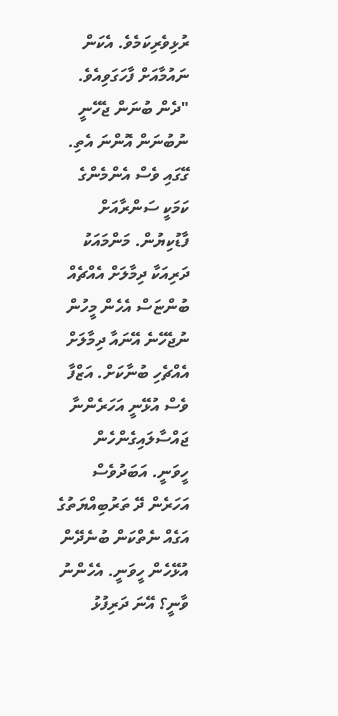ރުޅިވެރިކަމެވެ. އެކަން ނައުމާއަށް ފާހަގަވިއެވެ.
"ދެން ބުނަން ޖެހޭނީ ނުބުނަން އޮންނަ އެތި. ގޭގައި ވެސް އެންމެންގެ ކަމަކީ ސަންރާއަށް ފާޑުކިޔުން. މަންމައަކު ދަރިއަކާ ދިމާލަށް އެއްޗެއް ބުންޏަސް އެހެން މީހުން ނުޖެހޭނެ އޭނައާ ދިމާލަށް އެއްޗެހި ބުނާކަށް. އަޒްފާ ވެސް އުޅޭނީ އަހަރެންނާ ޖައްސާލައިގެންހެން ހީވަނީ. އަބަދުވެސް އަހަރެން ދޭ ތަރުބިއްޔަތުގެ އަގެއް ނެތްކަން ބުނެދޭން އުޅޭހެން ހީވަނީ. އެހެންނު ވާނީ؟ އޭނަ ދަރިފުޅު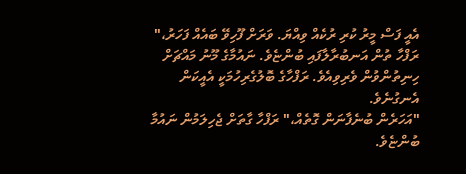އެއީ ފަސް މީރު ކުރި ރުކެއް ވިއްޔަ. ވަރަށް ފޫހިވޭ ބައެއް ފަހަރު،" ރަފްހާ ތުން އަނބުރާލާފައި ބުންޏެވެ. ނައުމާގެ މޫނު މައްޗަށް ހިނިތުންވުން ވެރިވިއެވެ. ރަފްހާގެ ބޮލުގެރިހުމަކީ އެއީކަން އެނގުނެވެ.
"އަހަރެން ބުނެފާނަން ގޮތެއް،" ރަފްހާ ގާތަށް ޖެހިލަމުން ނައުމާ ބުންޏެވެ.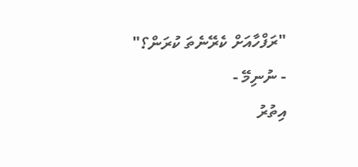"ރަފްހާއަށް ކެރޭނެތަ ކުރަން؟"
- ނުނިމޭ -
އިތުރު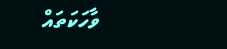ވާހަކަތައް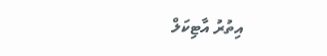އިތުރު އާޓިކަލް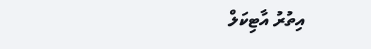އިތުރު އާޓިކަލް